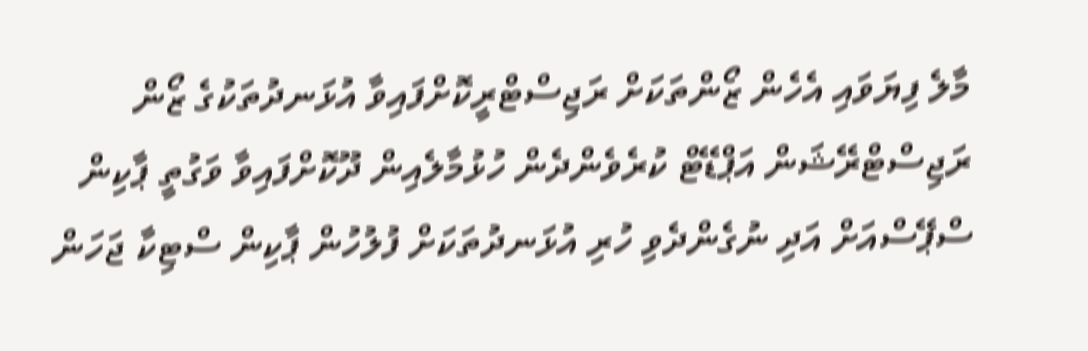މާލެ ފިޔަވައި އެހެން ޒޯންތަކަށް ރަޖިސްޓްރީކޮށްފައިވާ އުޅަނދުތަކުގެ ޒޯން ރަޖިސްޓްރޭޝަން އަޕްޑޭޓް ކުރެވެންދެން ހުޅުމާލެއިން ދޫކޮށްފައިވާ ވަގުތީ ޕާކިން ސްޕޭސްއަށް އަދި ނުގެންދެވި ހުރި އުޅަނދުތަކަށް ފުލުހުން ޕާކިން ސްޓިކާ ޖަހަން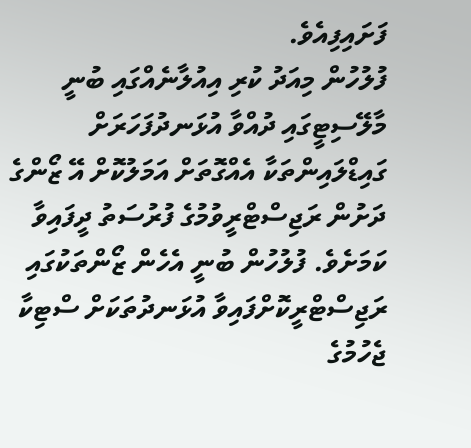ފަށައިފިއެވެ.
ފުލުހުން މިއަދު ކުރި އިއުލާނެއްގައި ބުނީ މާލޭސިޓީގައި ދުއްވާ އުޅަނދުފަހަރަށް ގައިޑްލައިންތަކާ އެއްގޮތަށް އަމަލުކޮށް އޭ ޒޯންގެ ދަށުން ރަޖިސްޓްރީވުމުގެ ފުރުސަތު ދީފައިވާ ކަމަށެވެ. ފުލުހުން ބުނީ އެހެން ޒޯންތަކުގައި ރަޖިސްޓްރީކޮށްފައިވާ އުޅަނދުތަކަށް ސްޓިކާ ޖެހުމުގެ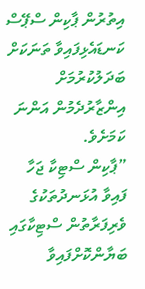އިތުރުން ޕާކިން ސްޕޭސް ކަނޑައެޅިފައިވާ ތަނަކަށް ބަދަލުކުރުމަށް އިންޒާރުދެމުން އަންނަ ކަމަށެވެ.
”ޕާކިން ސްޓިކާ ޖަހާ ފައިވާ އުޅަނދުތަކުގެ ވެރިފަރާތުން ސްޓިކާގައި ބަޔާންކޮށްފައިވާ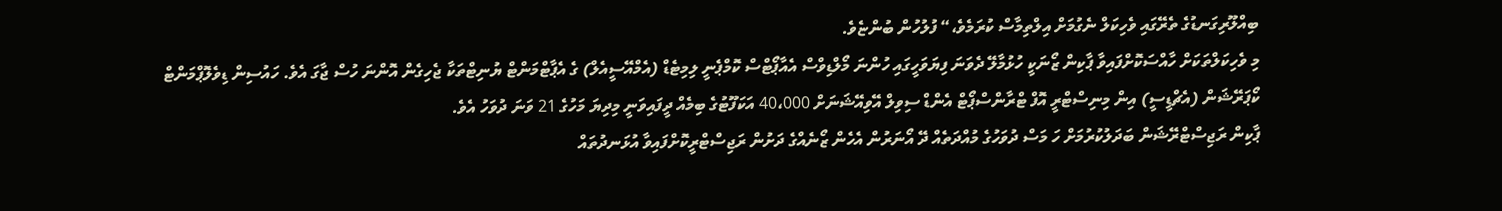ބިއްލޫރިގަނޑުގެ ތެރޭގައި ވެހިކަލް ނެގުމަށް އިލްތިމާސް ކުރަމެވެ،“ ފުލުހުން ބުންޏެވެ.
މި ވެހިކަލްތަކަށް ހާއްސަކޮށްފައިވާ ޕާކިން ޒޯނަކީ ހުޅުމާލޭ ދެވަނަ ފިޔަވަހީގައި ހުންނަ މޯލްޑިވްސް އެއާޕޯޓްސް ކޮމްޕެނީ ލިމިޓެޑް (އެމްއޭސީއެލް) ގެ އެޕާޓްމަންޓް ޔުނިޓްތަކާ ޖެހިގެން އޮންނަ ހުސް ޖާގަ އެވެ. ހައުސިން ޑިވެލޮޕްމަންޓް ކޯޕަރޭޝަން (އެޗްޑީސީ) އިން މިނިސްޓްރީ އޮފް ޓްރާންސްޕޯޓް އެންޑް ސިވިލް އޭވިއޭޝަނަށް 40،000 އަކަފޫޓުގެ ބިމެއް ދީފައިވަނީ މިދިޔަ މަހުގެ 21 ވަނަ ދުވަހު އެވެ.
ޕާކިން ރަޖިސްޓްރޭޝަން ބަދަލުކުރުމަށް ހަ މަސް ދުވަހުގެ މުއްދަތެއް ދޭ އޯނަރުން އެހެން ޒޯނެއްގެ ދަށުން ރަޖިސްޓްރީކޮށްފައިވާ އުޅަނދުތައް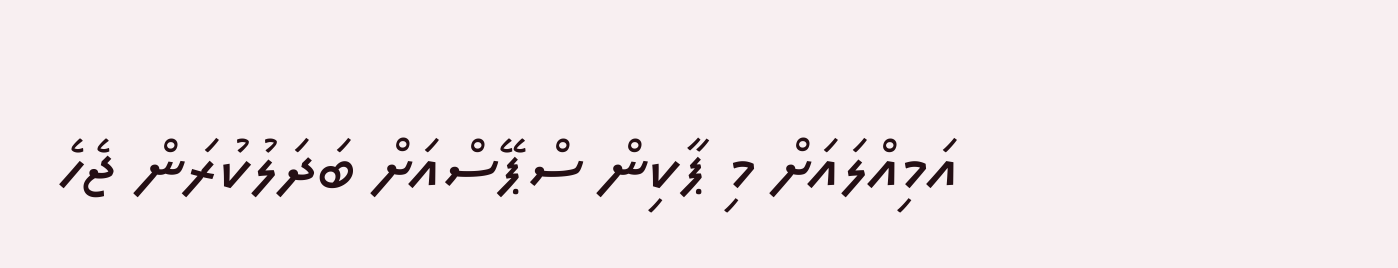އަމިއްލައަށް މި ޕާކިން ސްޕޭސްއަށް ބަދަލުކުރަން ޖެހެ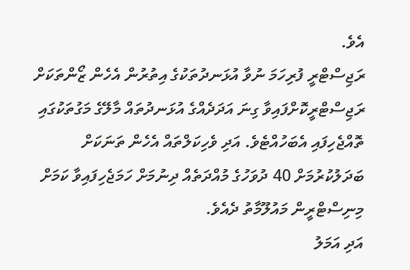އެވެ.
ރަޖިސްޓްރީ ފުރިހަމަ ނުވާ އުޅަނދުތަކުގެ އިތުރުން އެހެން ޒޯންތަކަށް ރަޖިސްޓްރީކޮށްފައިވާ ގިނަ އަދަދެއްގެ އުޅަނދުތައް މާލޭގެ މަގުތަކުގައި ތޮއްޖެހިފައި އެބަހުއްޓެވެ. އަދި ވެހިކަލްތައް އެހެން ތަނަކަށް ބަދަލުކުރުމަށް 40 ދުވަހުގެ މުއްދަތެއް ދިނުމަށް ހަމަޖެހިފައިވާ ކަމަށް މިނިސްޓްރީން މައުލޫމާތު ދެއެވެ.
އަދި އަމަލު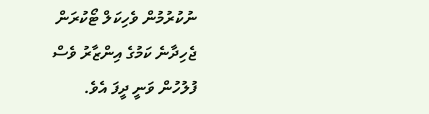ނުކުރުމުން ވެހިކަލް ޓޯކުރަން ޖެހިދާނެ ކަމުގެ އިންޒާރު ވެސް ފުލުހުން ވަނީ ދީފަ އެވެ.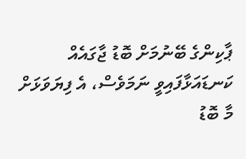ޕާކިންގެ ބޭނުމަށް ބޮޑު ޖާގައެއް ކަނޑައަޅާފައިވީ ނަމަވެސް، އެ ފިޔަވަޅަށް މާ ބޮޑު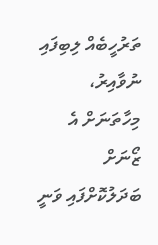ތަރުހީބެއް ލިބިފައި ނުވާއިރު، މިހާތަނަށް އެ ޒޯނަށް ބަދަލުކޮށްފައި ވަނީ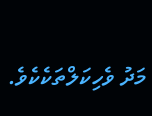މަދު ވެހިކަލްތަކެކެވެ.